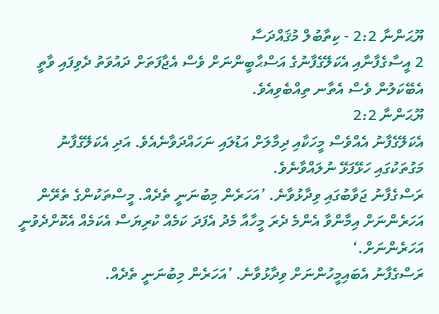ޔޫޙަންނާ 2:2 - ކިތާބުލް މުޤައްދަސާ
2 އީސާގެފާނާއި އެކަލޭގެފާނުގެ އަސްޙާބީންނަށް ވެސް އެޖާފަތަށް ދައުވަތު ދެވިފައި ވާތީ އެބޭކަލުން ވެސް އެތާނ ތިއްބެވިއެވެ.
ޔޫޙަންނާ 2:2
އެކަލޭގެފާނު އެއްވެސް މީހަކާއި ދިމާލަށް އަޑުލައި ނަހައްދަވާނެއެވެ. އަދި އެކަލޭގެފާނު މަގުތަކުގައި ހަޅޭފަޅޭ ނުލައްވާނެވެ.
ރަސްގެފާނު ޖަވާބުގައި ވިދާޅުވާނެ. ’އަހަރެން މިބުނަނީ ތެދެއް. މީސްތަކުންގެ ތެރޭން އަހަރެންނަށް އިމާންވާ އެންމެ ދެރަ މީހާއާ މެދު އެފަދަ ކަމެއް ކުރިޔަސް އެކަމެއް އެކޮށްދެވުނީ އަހަރެންނަށް.‘
ރަސްގެފާނު އެބައިމީހުންނަށް ވިދާޅުވާނެ. ’އަހަރެން މިބުނަނީ ތެދެއް.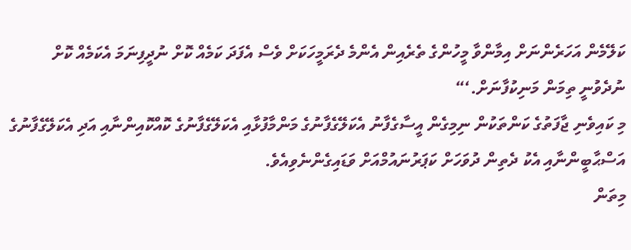ކަލޭމެން އަހަރެންނަށް އިމާންވާ މީހުންގެ ތެރެއިން އެންމެ ދެރަމީހަކަށް ވެސް އެފަދަ ކަމެއް ކޮށް ނުދީފިނަމަ އެކަމެއް ކޮށް ނުދެވުނީ ތިމަން މަނިކުފާނަށް.‘“
މި ކައިވެނި ޖާފަތުގެ ކަންތަކުން ނިމިގެން އީސާގެފާނު އެކަލޭގެފާނުގެ މަންމާފުޅާއި އެކަލޭގެފާނުގެ ކޮއްކޮއިންނާއި އަދި އެކަލޭގެފާނުގެ އަސްޙާބީންނާއި އެކު ދެތިން ދުވަހަށް ކަޕަރުނައުމްއަށް ވަޑައިގެންނެވިއެވެ.
މިތަން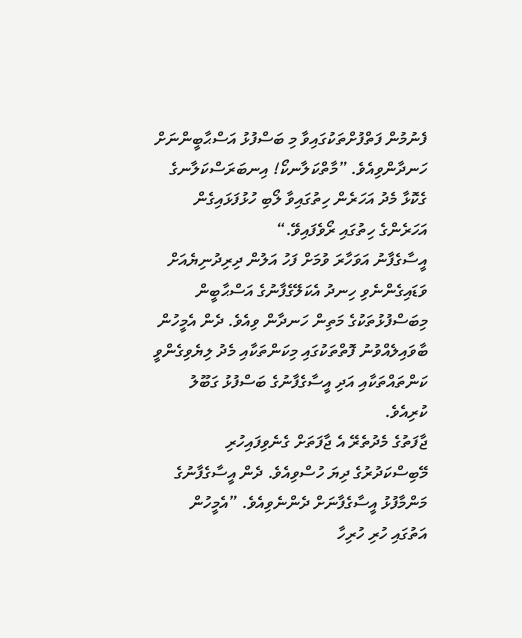ފެނުމުން ފަތްފުށްތަކުގައިވާ މި ބަސްފުޅު އަސްޙާބީންނަށް ހަނދާންވިއެވެ. ”މާތްކަލާނކޯ! އިނބަރަސްކަލާނގެ ގެކޮޅާ މެދު އަހަރެން ހިތުގައިވާ ލޯބި ހުޅުފަޅައިގެން އަހަރެންގެ ހިތުގައި ރޯވެފައިވޭ.“
އީސާގެފާނު އަވަހާރަ ވުމަށް ފަހު އަލުން ދިރިދުނިޔެއަށް ވަޑައިގެންނެވި ހިނދު އެކަލޭގެފާނުގެ އަސްޙާބީން މިބަސްފުޅުތަކުގެ މަތިން ހަނދާން ވިއެވެ. ދެން އެމީހުން ބާވައިލެއްވުނު ފޮތްތަކުގައި މިކަންތަކާއި މެދު ލިޔެވިގެންވީ ކަންތައްތަކާއި އަދި އީސާގެފާނުގެ ބަސްފުޅު ގަބޫލު ކުރިއެވެ.
ޖާފަތުގެ މެދުތެރޭ އެ ޖާފަތަށް ގެނެވިފައިހުރި މޭބިސްކަދުރުގެ ދިޔަ ހުސްވިއެވެ. ދެން އީސާގެފާނުގެ މަންމާފުޅު އީސާގެފާނަށް ދެންނެވިއެވެ. ”އެމީހުން އަތުގައި ހުރި ހުރިހާ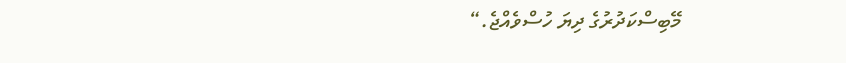މޭބިސްކަދުރުގެ ދިޔަ ހުސްވެއްޖެ.“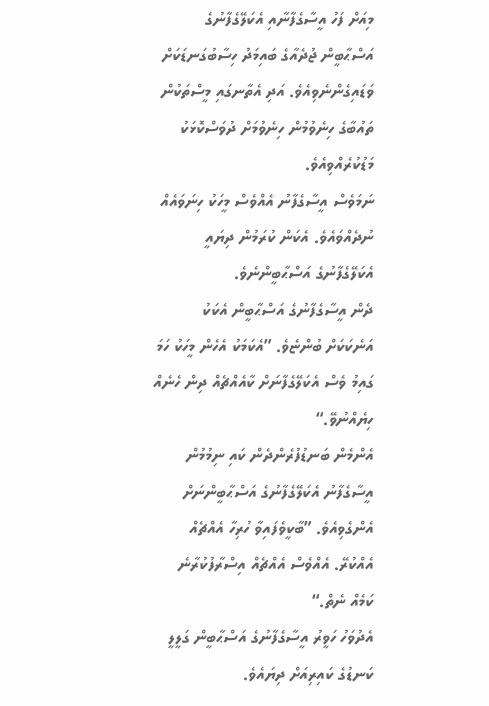މިއަށް ފަހު އީސާގެފާނާއި އެކަލޭގެފާނުގެ އަސްޙާބީން ޖުދެއާގެ ބައިމަދު ހިސާބުގަނޑަކަށް ވަޑައިގެންނެވިއެވެ. އަދި އެތާނގައި މީސްތަކުން ތައުބާގެ ހިނެވުމުން ހިނެވުމަށް ދުވަސްކޮޅަކު މަޑުކުރެއްވިއެވެ.
ނަމަވެސް އީސާގެފާނު އެއްވެސް މީހަކު ހިނަވައެއް ނުދެއްވައެވެ. އެކަން ކުރަމުން ދިޔައީ އެކަލޭގެފާނުގެ އަސްޙާބީންނެވެ.
ދެން އީސާގެފާނުގެ އަސްޙާބީން އެކަކު އަނެކަކަށް ބުންޏެވެ. ”އެކަމަކު އެހެން މީހަކު ހަމަ ގައިމު ވެސް އެކަލޭގެފާނަށް ކާއެއްޗެއް ދިން ހެނެއް ހިޔެއްނުވޭ.“
އެންމެން ބަނޑުފުރެންދެން ކައި ނިމުމުން އީސާގެފާނު އެކަލޭގެފާނުގެ އަސްޙާބީންނަށް އެންގެވިއެވެ. ”ބާކީވެފައިވާ ހުރިހާ އެއްޗެއް އެއްކުރޭ. އެއްވެސް އެއްޗެއް އިސްރާފުކުރާނެ ކަމެއް ނެތް.“
އެދުވަހު ހަވީރު އީސާގެފާނުގެ އަސްޙާބީން ގަލީލީ ކަނޑުގެ ކައިރިއަށް ދިޔައެވެ.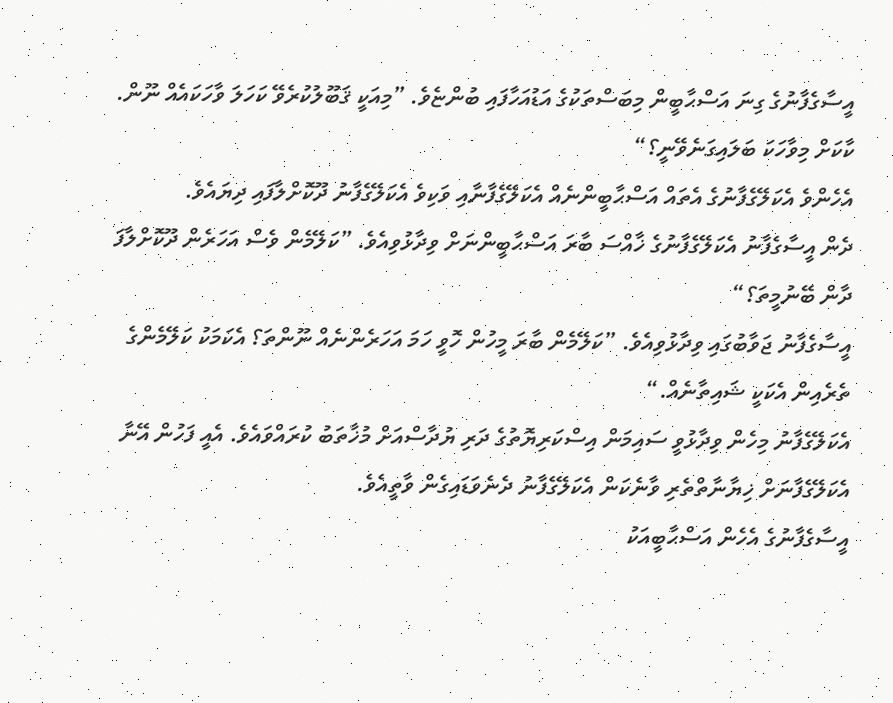އީސާގެފާނުގެ ގިނަ އަސްޙާބީން މިބަސްތަކުގެ އަޑުއަހާފައި ބުންޏެވެ. ”މިއަކީ ޤަބޫލުކުރެވޭ ކަހަލަ ވާހަކައެއް ނޫން. ކާކަށް މިވާހަކަ ބަލައިގަނެވޭނީ؟“
އެހެންވެ އެކަލޭގެފާނުގެ އެތައް އަސްޙާބީންނެއް އެކަލޭގެފާނާއި ވަކިވެ އެކަލޭގެފާނު ދޫކޮށްލާފައި ދިޔައެވެ.
ދެން އީސާގެފާނު އެކަލޭގެފާނުގެ ޚާއްސަ ބާރަ އަސްޙާބީންނަށް ވިދާޅުވިއެވެ. ”ކަލޭމެން ވެސް އަހަރެން ދޫކޮށްލާފަ ދާން ބޭނުމީތަ؟“
އީސާގެފާނު ޖަވާބުގައި ވިދާޅުވިއެވެ. ”ކަލޭމެން ބާރަ މީހުން ހޮވީ ހަމަ އަހަރެންނެއް ނޫންތަ؟ އެކަމަކު ކަލޭމެންގެ ތެރެއިން އެކަކީ ޝައިތާނެއް.“
އެކަލޭގެފާނު މިހެން ވިދާޅުވީ ސައިމަން އިސްކަރިޔޮތުގެ ދަރި ޔުދާސްއަށް މުޚާތަބު ކުރައްވައެވެ. އެއީ ފަހުން އޭނާ އެކަލޭގެފާނަށް ޚިޔާނާތްތެރި ވާނެކަން އެކަލޭގެފާނު ދެނެވަޑައިގެން ވާތީއެވެ.
އީސާގެފާނުގެ އެހެން އަސްޙާބީއަކު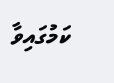ކަމުގައިވާ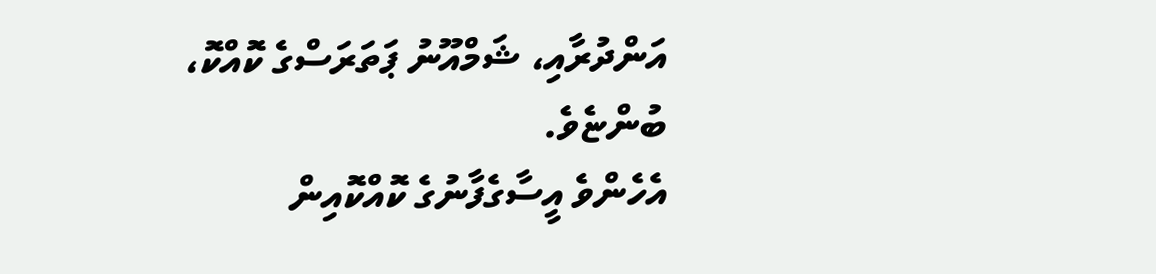އަންދުރާއި، ޝަމްއޫނު ޕަތަރަސްގެ ކޮއްކޮ، ބުންޏެވެ.
އެހެންވެ އީސާގެފާނުގެ ކޮއްކޮއިން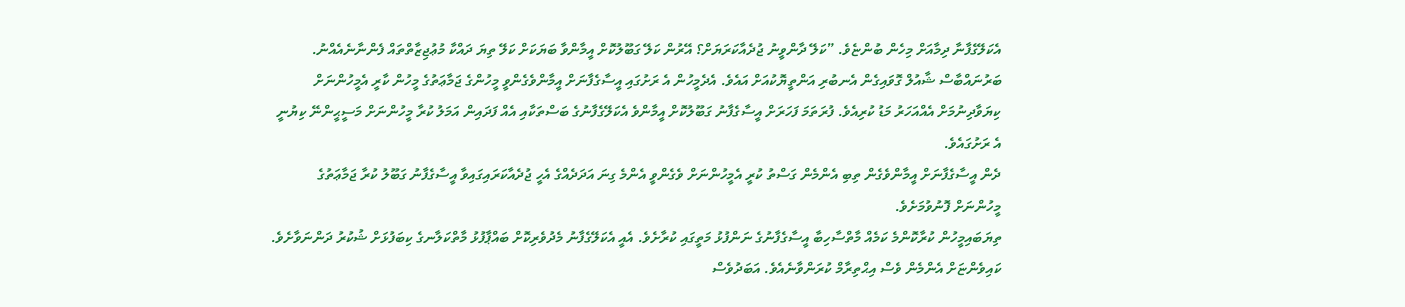އެކަލޭގެފާނާ ދިމާއަށް މިހެން ބުންޏެވެ. ”ކަލޭ ދާންވީނު ޖުދެއާކަރަޔަށް؟ އޭރުން ކަލޭ ގަބޫލުކޮށް އީމާންވާ ބަޔަކަށް ކަލޭ ތިޔަ ދައްކާ މުޢުޖިޒާތްތައް ފެންނާނެއެއްނު.
ބަރުނައްބާސް ޝާއުލް ގޮވައިގެން އެނބުރި އަންތީޔޮކުއަށް އައެވެ. އެދެމީހުން އެ ރަށުގައި އީސާގެފާނަށް އީމާންވެގެންވީ މީހުންގެ ޖަމާޢަތުގެ މީހުން ކާރީ އެމީހުންނަށް ކިޔަވާދިނުމަށް އެއްއަހަރު މަޑު ކުރިއެވެ. ފުރަތަމަ ފަހަރަށް އީސާގެފާނު ގަބޫލުކޮށް އީމާންވެ އެކަލޭގެފާނުގެ ބަސްތަކާއި އެއް ފަދައިން އަމަލު ކުރާ މީހުންނަށް މަސީޙީންނޭ ކިޔުނީ އެ ރަށުގައެވެ.
ދެން އީސާގެފާނަށް އީމާންވެގެން ތިބި އެންމެން ގަސްތު ކުރީ އެމީހުންނަށް ވެގެންވީ އެންމެ ގިނަ އަދަދެއްގެ އެހީ ޖުދެއާކަރައިގައިވާ އީސާގެފާނު ގަބޫލު ކުރާ ޖަމާޢަތުގެ މީހުންނަށް ފޮނުވުމަށެވެ.
ތިޔަބައިމީހުން ކުރާކޮންމެ ކަމެއް މާތްސާހިބާ އީސާގެފާނުގެ ނަންފުޅު މަތީގައި ކުރާށެވެ. އެއީ އެކަލޭގެފާނު މެދުވެރިކޮށް ބައްޕާފުޅު މާތްކަލާނގެ ކިބަފުޅަށް ޝުކުރު ދަންނަވާށެވެ.
ކައިވެންޏަށް އެންމެން ވެސް އިޙްތިރާމް ކުރަންވާނެއެވެ. އަބަދުވެސް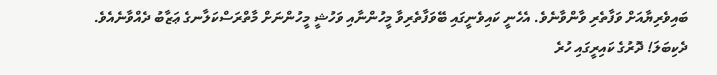ބައިވެރިޔާއަށް ވަފާތެރި ވާންވާނެވެ. އެހެނީ ކައިވެނީގައި ބޭވަފާތެރިވާ މީހުންނާއި ވަހުޝީ މީހުންނަށް މާތްރަސްކަލާނގެ ޢަޒާބު ދެއްވާނެއެވެ.
ދެކިބަލަ! ދޮރުގެ ކައިރީގައި ހުރެ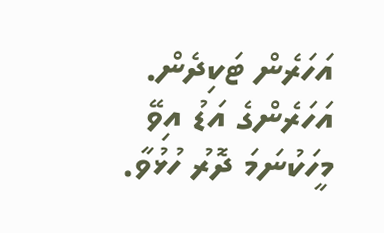އަހަރެން ޓަކިދެން. އަހަރެންގެ އަޑު އިވޭ މީހަކުނަމަ ދޮރު ހުޅުވާ.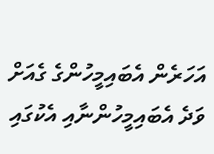އަހަރެން އެބައިމީހުންގެ ގެއަށް ވަދެ އެބައިމީހުންނާއި އެކުގައި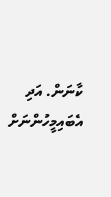ކާނަން. އަދި އެބައިމީހުންނަށް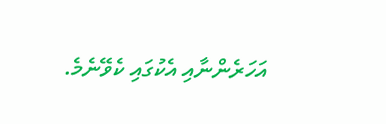އަހަރެންނާއި އެކުގައި ކެވޭނެމެ.